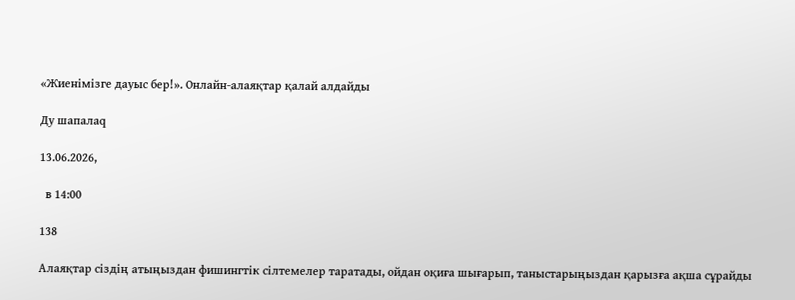«Жиенімізге дауыс бер!». Онлайн-алаяқтар қалай алдайды

Ду шапалаq

13.06.2026,

  в 14:00

138

Алаяқтар сіздің атыңыздан фишингтік сілтемелер таратады, ойдан оқиға шығарып, таныстарыңыздан қарызға ақша сұрайды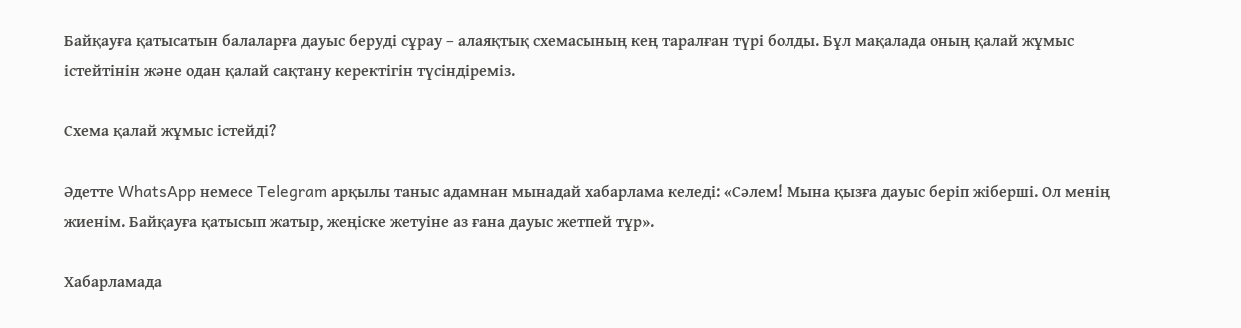Байқауға қатысатын балаларға дауыс беруді сұрау – алаяқтық схемасының кең таралған түрі болды. Бұл мақалада оның қалай жұмыс істейтінін және одан қалай сақтану керектігін түсіндіреміз.

Схема қалай жұмыс істейді?

Әдетте WhatsApp немесе Telegram арқылы таныс адамнан мынадай хабарлама келеді: «Сәлем! Мына қызға дауыс беріп жіберші. Ол менің жиенім. Байқауға қатысып жатыр, жеңіске жетуіне аз ғана дауыс жетпей тұр».

Хабарламада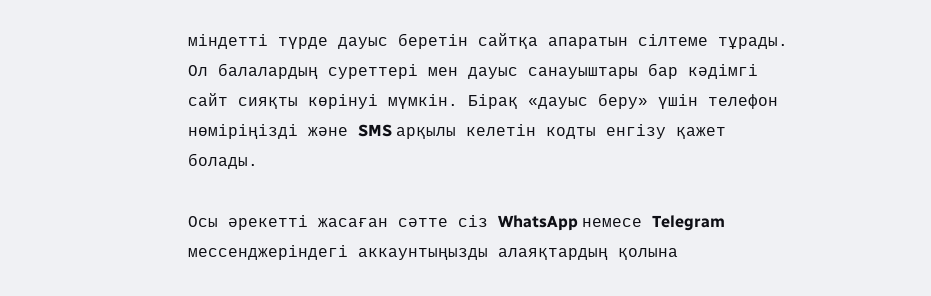міндетті түрде дауыс беретін сайтқа апаратын сілтеме тұрады. Ол балалардың суреттері мен дауыс санауыштары бар кәдімгі сайт сияқты көрінуі мүмкін. Бірақ «дауыс беру» үшін телефон нөміріңізді және SMS арқылы келетін кодты енгізу қажет болады.

Осы әрекетті жасаған сәтте сіз WhatsApp немесе Telegram мессенджеріндегі аккаунтыңызды алаяқтардың қолына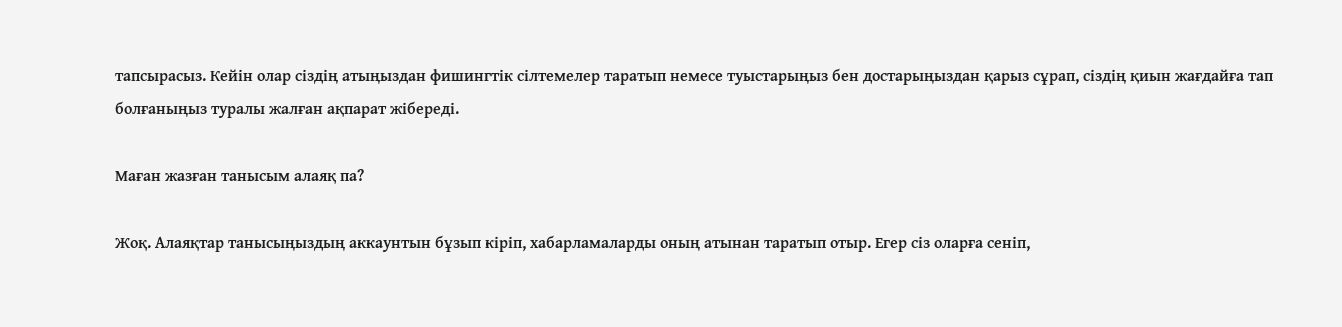тапсырасыз. Кейін олар сіздің атыңыздан фишингтік сілтемелер таратып немесе туыстарыңыз бен достарыңыздан қарыз сұрап, сіздің қиын жағдайға тап болғаныңыз туралы жалған ақпарат жібереді.

Маған жазған танысым алаяқ па?

Жоқ. Алаяқтар танысыңыздың аккаунтын бұзып кіріп, хабарламаларды оның атынан таратып отыр. Егер сіз оларға сеніп,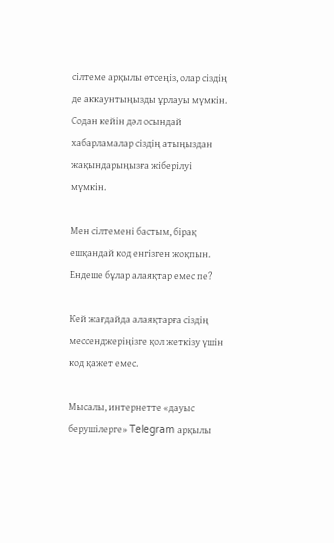сілтеме арқылы өтсеңіз, олар сіздің де аккаунтыңызды ұрлауы мүмкін. Содан кейін дәл осындай хабарламалар сіздің атыңыздан жақындарыңызға жіберілуі мүмкін.

Мен сілтемені бастым, бірақ ешқандай код енгізген жоқпын. Ендеше бұлар алаяқтар емес пе?

Кей жағдайда алаяқтарға сіздің мессенджеріңізге қол жеткізу үшін код қажет емес.

Мысалы, интернетте «дауыс берушілерге» Telegram арқылы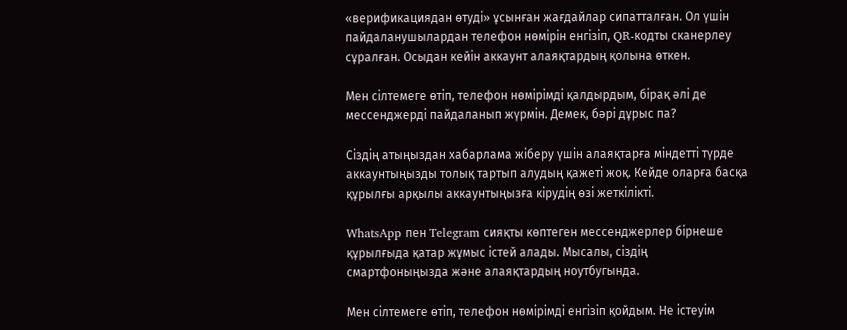«верификациядан өтуді» ұсынған жағдайлар сипатталған. Ол үшін пайдаланушылардан телефон нөмірін енгізіп, QR-кодты сканерлеу сұралған. Осыдан кейін аккаунт алаяқтардың қолына өткен.

Мен сілтемеге өтіп, телефон нөмірімді қалдырдым, бірақ әлі де мессенджерді пайдаланып жүрмін. Демек, бәрі дұрыс па?

Сіздің атыңыздан хабарлама жіберу үшін алаяқтарға міндетті түрде аккаунтыңызды толық тартып алудың қажеті жоқ. Кейде оларға басқа құрылғы арқылы аккаунтыңызға кірудің өзі жеткілікті.

WhatsApp пен Telegram сияқты көптеген мессенджерлер бірнеше құрылғыда қатар жұмыс істей алады. Мысалы, сіздің смартфоныңызда және алаяқтардың ноутбугында.

Мен сілтемеге өтіп, телефон нөмірімді енгізіп қойдым. Не істеуім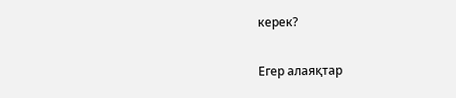керек?

Егер алаяқтар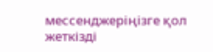мессенджеріңізге қол жеткізді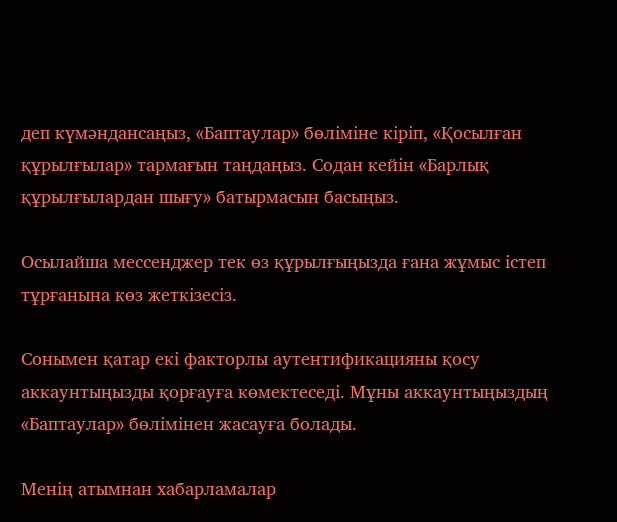деп күмәндансаңыз, «Баптаулар» бөліміне кіріп, «Қосылған құрылғылар» тармағын таңдаңыз. Содан кейін «Барлық құрылғылардан шығу» батырмасын басыңыз.

Осылайша мессенджер тек өз құрылғыңызда ғана жұмыс істеп тұрғанына көз жеткізесіз.

Сонымен қатар екі факторлы аутентификацияны қосу аккаунтыңызды қорғауға көмектеседі. Мұны аккаунтыңыздың «Баптаулар» бөлімінен жасауға болады.

Менің атымнан хабарламалар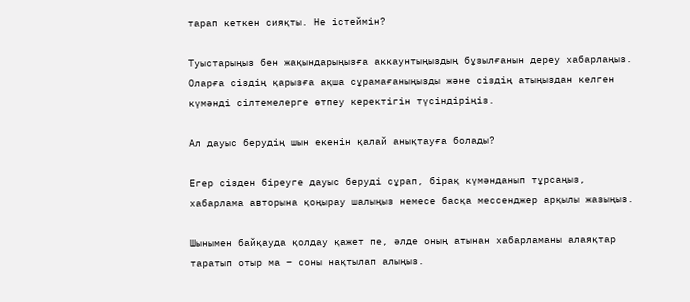тарап кеткен сияқты. Не істеймін?

Туыстарыңыз бен жақындарыңызға аккаунтыңыздың бұзылғанын дереу хабарлаңыз. Оларға сіздің қарызға ақша сұрамағаныңызды және сіздің атыңыздан келген күмәнді сілтемелерге өтпеу керектігін түсіндіріңіз.

Ал дауыс берудің шын екенін қалай анықтауға болады?

Егер сізден біреуге дауыс беруді сұрап, бірақ күмәнданып тұрсаңыз, хабарлама авторына қоңырау шалыңыз немесе басқа мессенджер арқылы жазыңыз.

Шынымен байқауда қолдау қажет пе, әлде оның атынан хабарламаны алаяқтар таратып отыр ма – соны нақтылап алыңыз.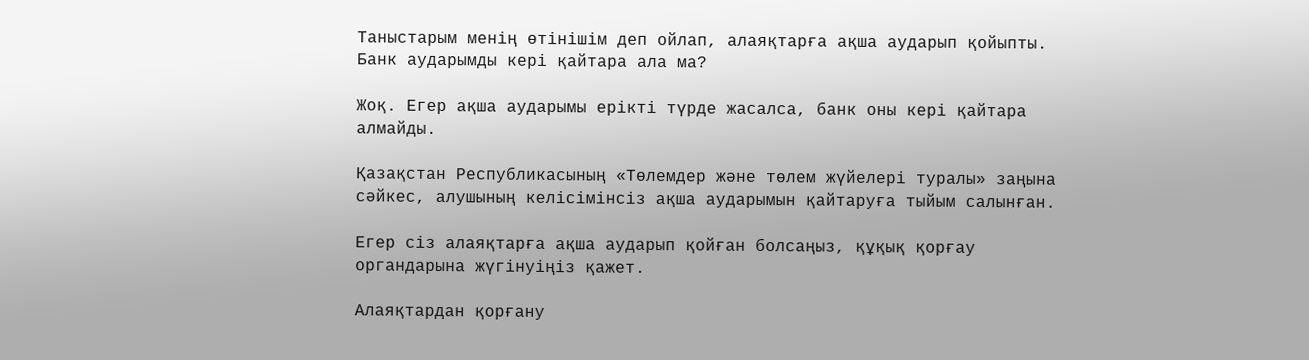Таныстарым менің өтінішім деп ойлап, алаяқтарға ақша аударып қойыпты. Банк аударымды кері қайтара ала ма?

Жоқ. Егер ақша аударымы ерікті түрде жасалса, банк оны кері қайтара алмайды.

Қазақстан Республикасының «Төлемдер және төлем жүйелері туралы» заңына сәйкес, алушының келісімінсіз ақша аударымын қайтаруға тыйым салынған.

Егер сіз алаяқтарға ақша аударып қойған болсаңыз, құқық қорғау органдарына жүгінуіңіз қажет.

Алаяқтардан қорғану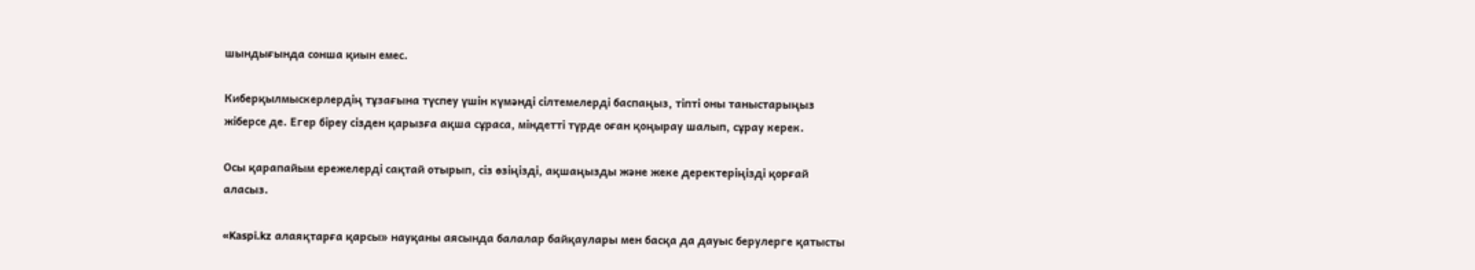шындығында сонша қиын емес.

Киберқылмыскерлердің тұзағына түспеу үшін күмәнді сілтемелерді баспаңыз, тіпті оны таныстарыңыз жіберсе де. Егер біреу сізден қарызға ақша сұраса, міндетті түрде оған қоңырау шалып, сұрау керек.

Осы қарапайым ережелерді сақтай отырып, сіз өзіңізді, ақшаңызды және жеке деректеріңізді қорғай аласыз.

«Kaspi.kz алаяқтарға қарсы» науқаны аясында балалар байқаулары мен басқа да дауыс берулерге қатысты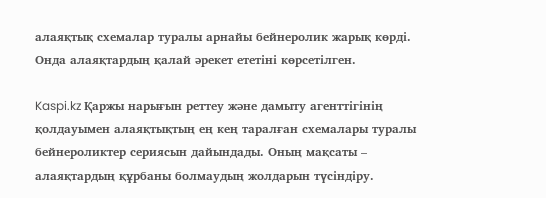алаяқтық схемалар туралы арнайы бейнеролик жарық көрді. Онда алаяқтардың қалай әрекет ететіні көрсетілген.

Kaspi.kz Қаржы нарығын реттеу және дамыту агенттігінің қолдауымен алаяқтықтың ең кең таралған схемалары туралы бейнероликтер сериясын дайындады. Оның мақсаты – алаяқтардың құрбаны болмаудың жолдарын түсіндіру.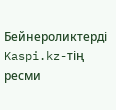Бейнероликтерді Kaspi.kz-тің ресми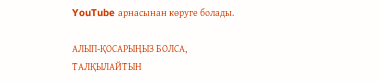YouTube арнасынан көруге болады.

АЛЫП-ҚОСАРЫҢЫЗ БОЛСА, ТАЛҚЫЛАЙТЫН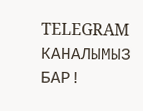TELEGRAM КАНАЛЫМЫЗ БАР!